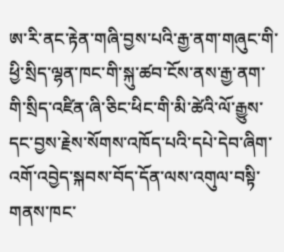ཨ་རི་ནང་རྟེན་གཞི་བྱས་པའི་རྒྱ་ནག་གཞུང་གི་ཕྱི་སྲིད་ལྷན་ཁང་གི་སྐུ་ཚབ་ངོས་ནས་རྒྱ་ནག་གི་སྲིད་འཛིན་ཞི་ཅིང་ཕིང་གི་མི་ཚེའི་ལོ་རྒྱུས་དང་བྱས་རྗེས་སོགས་འཁོད་པའི་དཔེ་དེབ་ཞིག་འགོ་འབྱེད་སྐབས་བོད་དོན་ལས་འགུལ་བསྟི་གནས་ཁང་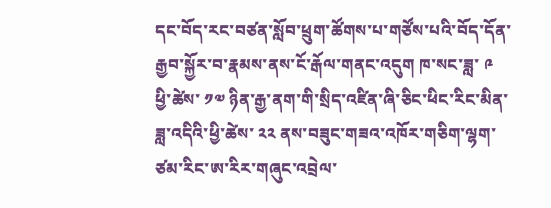དང་བོད་རང་བཙན་སློབ་ཕྲུག་ཚོགས་པ་གཙོས་པའི་བོད་དོན་རྒྱབ་སྐྱོར་བ་རྣམས་ནས་ངོ་རྒོལ་གནང་འདུག ཁ་སང་ཟླ་ ༩ ཕྱི་ཚེས་ ༡༧ ཉིན་རྒྱ་ནག་གི་སྲིད་འཛིན་ཞི་ཅིང་ཕིང་རིང་མིན་ཟླ་འདིའི་ཕྱི་ཚེས་ ༢༢ ནས་བཟུང་གཟའ་འཁོར་གཅིག་ལྷག་ཙམ་རིང་ཨ་རིར་གཞུང་འབྲེལ་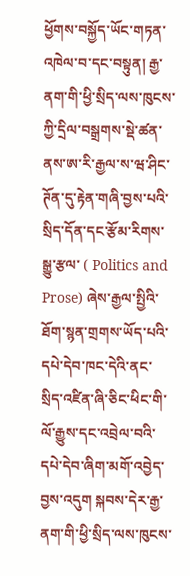ཕྱོགས་བསྐྱོད་ཡོང་གཏན་འཁེལ་བ་དང་བསྟུན། རྒྱ་ནག་གི་ཕྱི་སྲིད་ལས་ཁུངས་ཀྱི་དྲིལ་བསྒྲགས་སྡེ་ཚན་ནས་ཨ་རི་རྒྱལ་ས་ཝ་ཤིང་ཊོན་དུ་རྟེན་གཞི་བྱས་པའི་སྲིད་དོན་དང་རྩོམ་རིགས་སྒྱུ་རྩལ་ ( Politics and Prose) ཞེས་རྒྱལ་སྤྱིའི་ཐོག་སྙན་གྲགས་ཡོད་པའི་དཔེ་དེབ་ཁང་དེའི་ནང་སྲིད་འཛིན་ཞི་ཅིང་ཕིང་གི་ལོ་རྒྱུས་དང་འབྲེལ་བའི་དཔེ་དེབ་ཞིག་མགོ་འབྱེད་བྱས་འདུག སྐབས་དེར་རྒྱ་ནག་གི་ཕྱི་སྲིད་ལས་ཁུངས་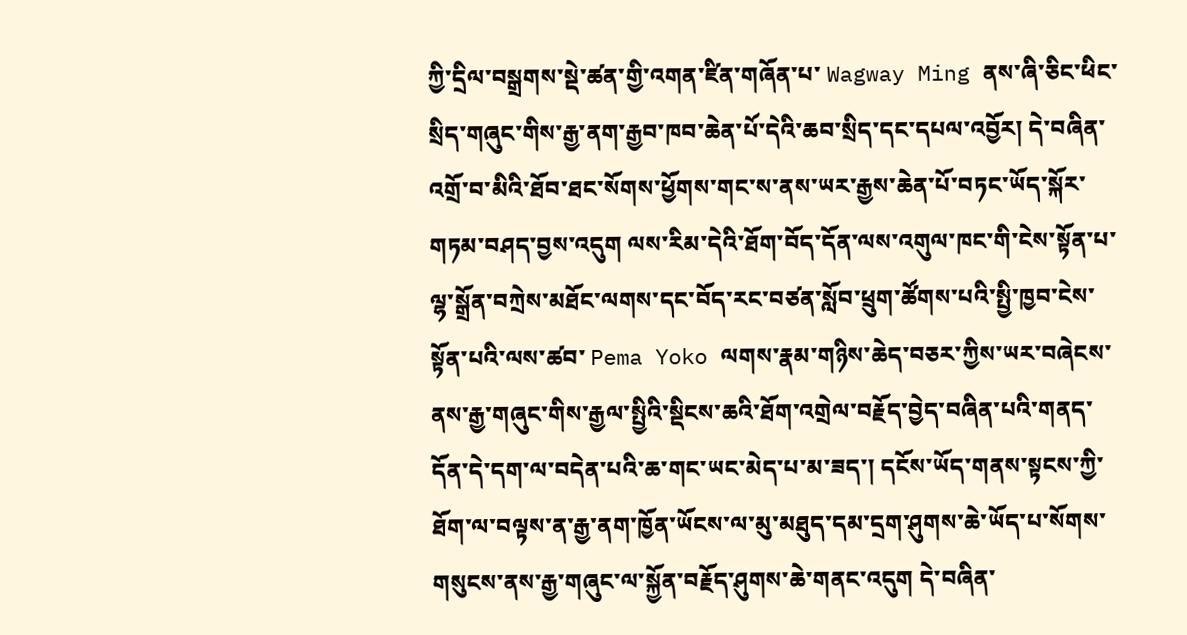ཀྱི་དྲིལ་བསྒྲགས་སྡེ་ཚན་གྱི་འགན་ཛིན་གཞོན་པ་ Wagway Ming ནས་ཞི་ཅིང་ཕིང་སྲིད་གཞུང་གིས་རྒྱ་ནག་རྒྱབ་ཁབ་ཆེན་པོ་དེའི་ཆབ་སྲིད་དང་དཔལ་འབྱོར། དེ་བཞིན་འགྲོ་བ་མིའི་ཐོབ་ཐང་སོགས་ཕྱོགས་གང་ས་ནས་ཡར་རྒྱས་ཆེན་པོ་བཏང་ཡོད་སྐོར་གཏམ་བཤད་བྱས་འདུག ལས་རིམ་དེའི་ཐོག་བོད་དོན་ལས་འགུལ་ཁང་གི་ངེས་སྟོན་པ་ལྷ་སྒྲོན་བཀྲེས་མཐོང་ལགས་དང་བོད་རང་བཙན་སློབ་ཕྲུག་ཚོགས་པའི་སྤྱི་ཁྱབ་ངེས་སྟོན་པའི་ལས་ཚབ་ Pema Yoko ལགས་རྣམ་གཉིས་ཆེད་བཅར་ཀྱིས་ཡར་བཞེངས་ནས་རྒྱ་གཞུང་གིས་རྒྱལ་སྤྱིའི་སྡིངས་ཆའི་ཐོག་འགྲེལ་བརྗོད་བྱེད་བཞིན་པའི་གནད་དོན་དེ་དག་ལ་བདེན་པའི་ཆ་གང་ཡང་མེད་པ་མ་ཟད་། དངོས་ཡོད་གནས་སྟངས་ཀྱི་ཐོག་ལ་བལྟས་ན་རྒྱ་ནག་ཁྱོན་ཡོངས་ལ་མུ་མཐུད་དམ་དྲག་ཤུགས་ཆེ་ཡོད་པ་སོགས་གསུངས་ནས་རྒྱ་གཞུང་ལ་སྐྱོན་བརྗོད་ཤུགས་ཆེ་གནང་འདུག དེ་བཞིན་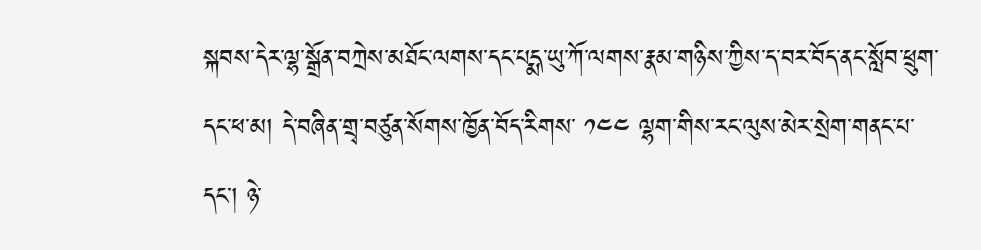སྐབས་དེར་ལྷ་སྒྲོན་བཀྲེས་མཐོང་ལགས་དང་པདྨ་ཡུ་ཀོ་ལགས་རྣམ་གཉིས་ཀྱིས་ད་བར་བོད་ནང་སློབ་ཕྲུག་དང་ཕ་མ། དེ་བཞིན་གྲྭ་བཙུན་སོགས་ཁྱོན་བོད་རིགས་ ༡༤༤ ལྷག་གིས་རང་ལུས་མེར་སྲེག་གནང་པ་དང་། ཉེ་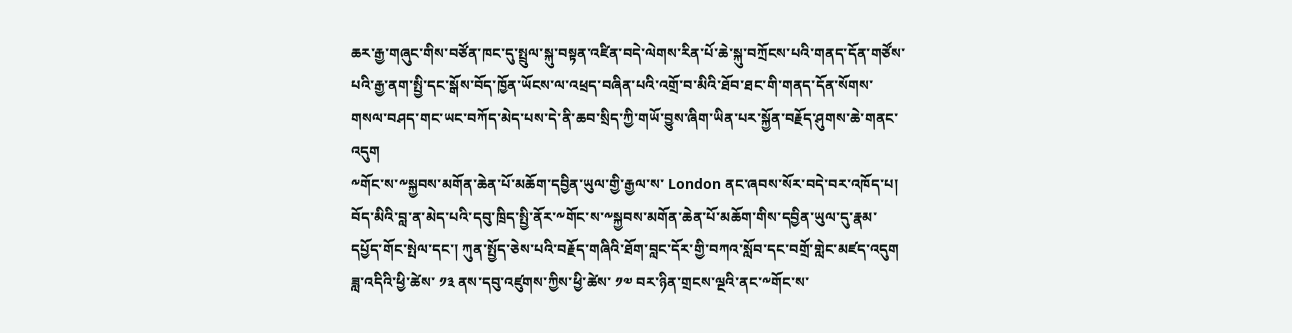ཆར་རྒྱ་གཞུང་གིས་བཙོན་ཁང་དུ་སྤྲུལ་སྐུ་བསྟན་འཛིན་བདེ་ལེགས་རིན་པོ་ཆེ་སྐུ་བཀྲོངས་པའི་གནད་དོན་གཙོས་པའི་རྒྱ་ནག་སྤྱི་དང་སྒོས་བོད་ཁྱོན་ཡོངས་ལ་འཕྲད་བཞིན་པའི་འགྲོ་བ་མིའི་ཐོབ་ཐང་གི་གནད་དོན་སོགས་གསལ་བཤད་གང་ཡང་བཀོད་མེད་པས་དེ་ནི་ཆབ་སྲིད་ཀྱི་གཡོ་བྱུས་ཞིག་ཡིན་པར་སྐྱོན་བརྗོད་ཤུགས་ཆེ་གནང་འདུག
༸གོང་ས་༸སྐྱབས་མགོན་ཆེན་པོ་མཆོག་དབྱིན་ཡུལ་གྱི་རྒྱལ་ས་ London ནང་ཞབས་སོར་བདེ་བར་འཁོད་པ།
བོད་མིའི་བླ་ན་མེད་པའི་དབུ་ཁྲིད་སྤྱི་ནོར་༸གོང་ས་༸སྐྱབས་མགོན་ཆེན་པོ་མཆོག་གིས་དབྱིན་ཡུལ་དུ་རྣམ་དཔྱོད་གོང་སྤེལ་དང་། ཀུན་སྤྱོད་ཅེས་པའི་བརྗོད་གཞིའི་ཐོག་བླང་དོར་གྱི་བཀའ་སློབ་དང་བགྲོ་གླེང་མཛད་འདུག ཟླ་འདིའི་ཕྱི་ཚེས་ ༡༣ ནས་དབུ་འཛུགས་ཀྱིས་ཕྱི་ཚེས་ ༡༧ བར་ཉིན་གྲངས་ལྔའི་ནང་༸གོང་ས་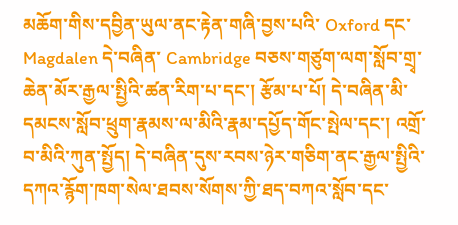མཆོག་གིས་དབྱིན་ཡུལ་ནང་རྟེན་གཞི་བྱས་པའི་ Oxford དང་Magdalen དེ་བཞིན་ Cambridge བཅས་གཙུག་ལག་སློབ་གྲྭ་ཆེན་མོར་རྒྱལ་སྤྱིའི་ཚན་རིག་པ་དང་། རྩོམ་པ་པོ། དེ་བཞིན་མི་དམངས་སློབ་ཕྲུག་རྣམས་ལ་མིའི་རྣམ་དཔྱོད་གོང་སྤེལ་དང་། འགྲོ་བ་མིའི་ཀུན་སྤྱོད། དེ་བཞིན་དུས་རབས་ཉེར་གཅིག་ནང་རྒྱལ་སྤྱིའི་དཀའ་རྙོག་ཁག་སེལ་ཐབས་སོགས་ཀྱི་ཐད་བཀའ་སློབ་དང་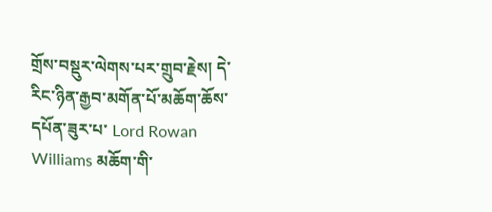གྲོས་བསྡུར་ལེགས་པར་གྲུབ་རྗེས། དེ་རིང་ཉིན་རྒྱབ་མགོན་པོ་མཆོག་ཆོས་དཔོན་ཟུར་པ་ Lord Rowan Williams མཆོག་གི་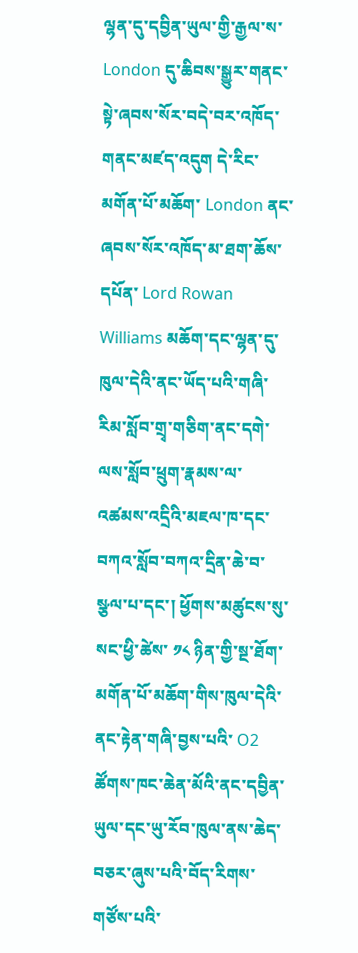ལྷན་དུ་དབྱིན་ཡུལ་གྱི་རྒྱལ་ས་ London དུ་ཆིབས་སྒྱུར་གནང་སྟེ་ཞབས་སོར་བདེ་བར་འཁོད་གནང་མཛད་འདུག དེ་རིང་མགོན་པོ་མཆོག་ London ནང་ཞབས་སོར་འཁོད་མ་ཐག་ཆོས་དཔོན་ Lord Rowan Williams མཆོག་དང་ལྷན་དུ་ཁུལ་དེའི་ནང་ཡོད་པའི་གཞི་རིམ་སློབ་གྲྭ་གཅིག་ནང་དགེ་ལས་སློབ་ཕྲུག་རྣམས་ལ་འཚམས་འདྲིའི་མཇལ་ཁ་དང་བཀའ་སློབ་བཀའ་དྲིན་ཆེ་བ་སྩལ་པ་དང་། ཕྱོགས་མཚུངས་སུ་སང་ཕྱི་ཚེས་ ༡༨ ཉིན་གྱི་སྔ་ཐོག་མགོན་པོ་མཆོག་གིས་ཁུལ་དེའི་ནང་རྟེན་གཞི་བྱས་པའི་ O2 ཚོགས་ཁང་ཆེན་མོའི་ནང་དབྱིན་ཡུལ་དང་ཡུ་རོབ་ཁུལ་ནས་ཆེད་བཅར་ཞུས་པའི་བོད་རིགས་གཙོས་པའི་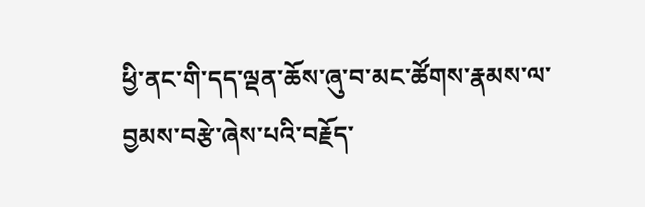ཕྱི་ནང་གི་དད་ལྡན་ཆོས་ཞུ་བ་མང་ཚོགས་རྣམས་ལ་བྱམས་བརྩེ་ཞེས་པའི་བརྗོད་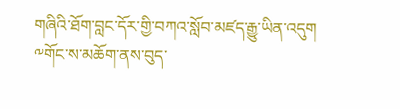གཞིའི་ཐོག་བླང་དོར་གྱི་བཀའ་སློབ་མཛད་རྒྱུ་ཡིན་འདུག
༸གོང་ས་མཆོག་ནས་བུད་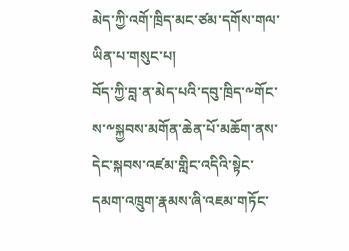མེད་ཀྱི་འགོ་ཁྲིད་མང་ཙམ་དགོས་གལ་ཡིན་པ་གསུང་པ།
བོད་ཀྱི་བླ་ན་མེད་པའི་དབུ་ཁྲིད་༸གོང་ས་༸སྐྱབས་མགོན་ཆེན་པོ་མཆོག་ནས་དེང་སྐབས་འཛམ་གླིང་འདིའི་སྟེང་དམག་འཁྲུག་རྣམས་ཞི་འཇམ་གཏོང་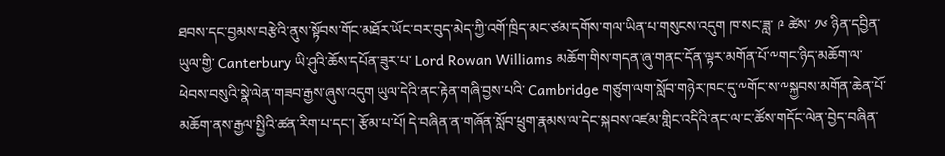ཐབས་དང་བྱམས་བརྩེའི་ནུས་སྟོབས་གོང་མཐོར་ཡོང་བར་བུད་མེད་ཀྱི་འགོ་ཁྲིད་མང་ཙམ་དགོས་གལ་ཡིན་པ་གསུངས་འདུག ཁ་སང་ཟླ་ ༩ ཚེས་ ༡༦ ཉིན་དབྱིན་ཡུལ་གྱི་ Canterbury ཡི་ཤུའི་ཆོས་དཔོན་ཟུར་པ་ Lord Rowan Williams མཆོག་གིས་གདན་ཞུ་གནང་དོན་ལྟར་མགོན་པོ་༸གང་ཉིད་མཆོག་ལ་ཕེབས་བསུའི་སྣེ་ལེན་གཟབ་རྒྱས་ཞུས་འདུག ཡུལ་དེའི་ནང་རྟེན་གཞི་བྱས་པའི་ Cambridge གཙུག་ལག་སློབ་གཉེར་ཁང་དུ་༸གོང་ས་༸སྐྱབས་མགོན་ཆེན་པོ་མཆོག་ནས་རྒྱལ་སྤྱིའི་ཚན་རིག་པ་དང་། རྩོམ་པ་པོ། དེ་བཞིན་ན་གཞོན་སློབ་ཕྲུག་རྣམས་ལ་དེང་སྐབས་འཛམ་གླིང་འདིའི་ནང་ལ་ང་ཚོས་གདོང་ལེན་བྱེད་བཞིན་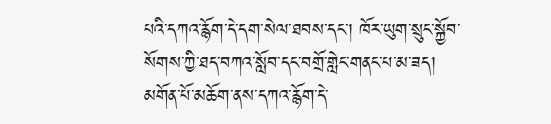པའི་དཀའ་རྙོག་དེ་དག་སེལ་ཐབས་དང་། ཁོར་ཡུག་སྲུང་སྐྱོབ་སོགས་ཀྱི་ཐད་བཀའ་སློབ་དང་བགྲོ་གླེང་གནང་པ་མ་ཟད། མགོན་པོ་མཆོག་ནས་དཀའ་རྙོག་དེ་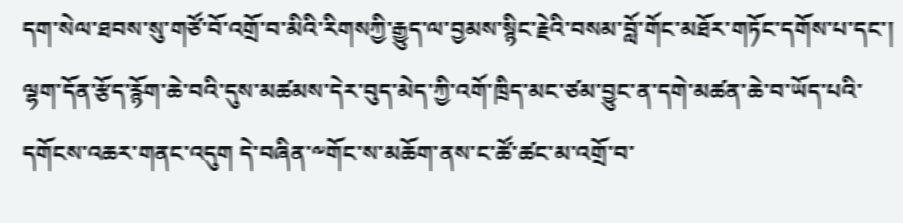དག་སེལ་ཐབས་སུ་གཙོ་བོ་འགྲོ་བ་མིའི་རིགསཀྱི་རྒྱུད་ལ་བྱམས་སྙིང་རྗེའི་བསམ་བློ་གོང་མཐོར་གཏོང་དགོས་པ་དང་། ལྷག་དོན་རྩོད་རྙོག་ཆེ་བའི་དུས་མཚམས་དེར་བུད་མེད་ཀྱི་འགོ་ཁྲིད་མང་ཙམ་བྱུང་ན་དགེ་མཚན་ཆེ་བ་ཡོད་པའི་དགོངས་འཆར་གནང་འདུག དེ་བཞིན་༸གོང་ས་མཆོག་ནས་ང་ཚོ་ཚང་མ་འགྲོ་བ་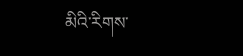མིའི་རིགས་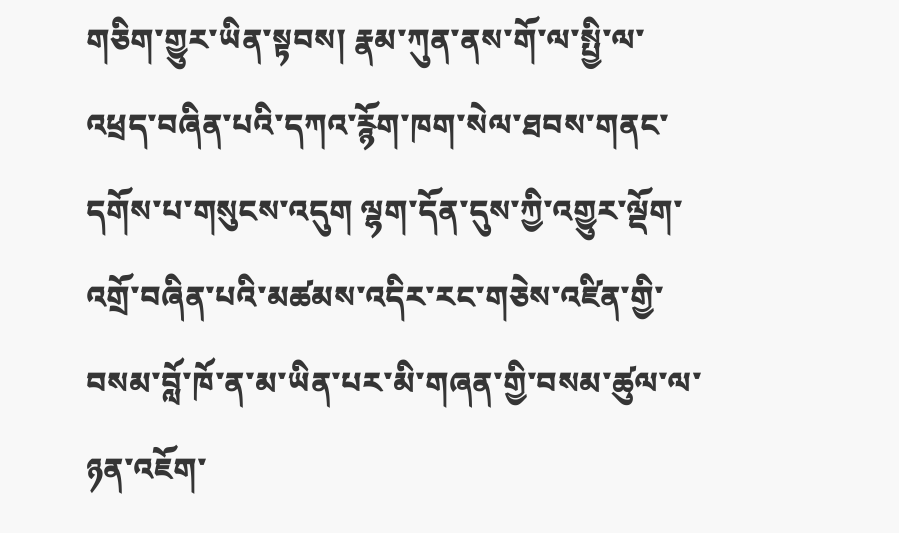གཅིག་གྱུར་ཡིན་སྟབས། རྣམ་ཀུན་ནས་གོ་ལ་སྤྱི་ལ་འཕྲད་བཞིན་པའི་དཀའ་རྙོག་ཁག་སེལ་ཐབས་གནང་དགོས་པ་གསུངས་འདུག ལྷག་དོན་དུས་ཀྱི་འགྱུར་ལྡོག་འགྲོ་བཞིན་པའི་མཚམས་འདིར་རང་གཅེས་འཛིན་གྱི་བསམ་བློ་ཁོ་ན་མ་ཡིན་པར་མི་གཞན་གྱི་བསམ་ཚུལ་ལ་ཉན་འཇོག་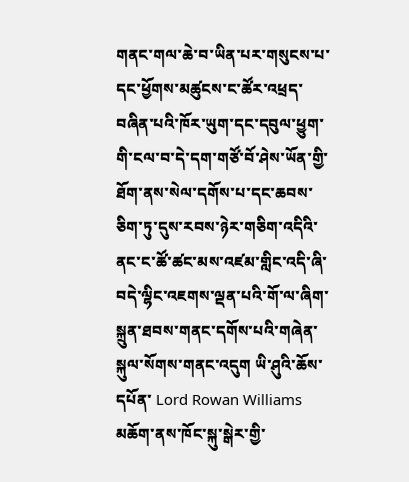གནང་གལ་ཆེ་བ་ཡིན་པར་གསུངས་པ་དང་ཕྱོགས་མཚུངས་ང་ཚོར་འཕྲད་བཞིན་པའི་ཁོར་ཡུག་དང་དབུལ་ཕྱུག་གི་ངལ་བ་དེ་དག་གཙོ་བོ་ཤེས་ཡོན་གྱི་ཐོག་ནས་སེལ་དགོས་པ་དང་ཆབས་ཅིག་ཏུ་དུས་རབས་ཉེར་གཅིག་འདིའི་ནང་ང་ཚོ་ཚང་མས་འཛམ་གླིང་འདི་ཞི་བདེ་ལྷིང་འཇགས་ལྡན་པའི་གོ་ལ་ཞིག་སྐྲུན་ཐབས་གནང་དགོས་པའི་གཞེན་སྐུལ་སོགས་གནང་འདུག ཡི་ཤུའི་ཆོས་དཔོན་ Lord Rowan Williams མཆོག་ནས་ཁོང་སྐུ་སྒེར་གྱི་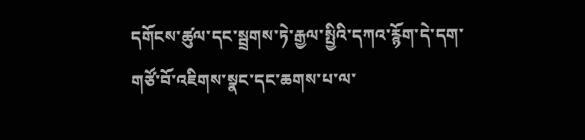དགོངས་ཚུལ་དང་སྦྲགས་ཏེ་རྒྱལ་སྤྱིའི་དཀའ་རྙོག་དེ་དག་གཙོ་བོ་འཇིགས་སྣང་དང་ཆགས་པ་ལ་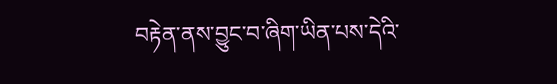བརྟེན་ནས་བྱུང་བ་ཞིག་ཡིན་པས་དེའི་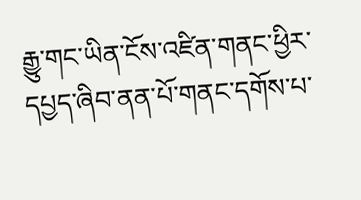རྒྱུ་གང་ཡིན་ངོས་འཛིན་གནང་ཕྱིར་དཔྱད་ཞིབ་ནན་པོ་གནང་དགོས་པ་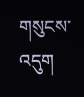གསུངས་འདུག